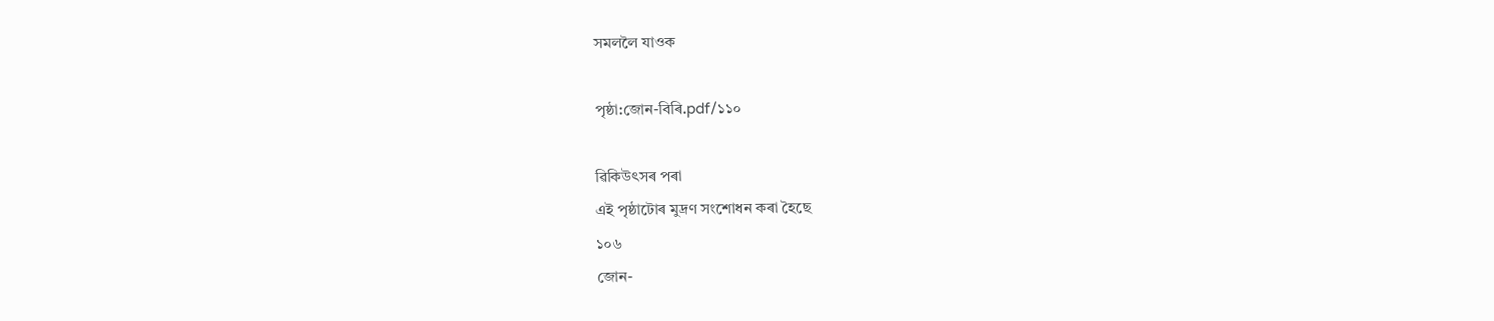সমললৈ যাওক

পৃষ্ঠা:জোন-বিৰি.pdf/১১০

ৱিকিউৎসৰ পৰা
এই পৃষ্ঠাটোৰ মুদ্ৰণ সংশোধন কৰা হৈছে
১০৬
জোন-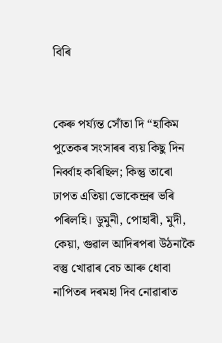বিৰি


কেৰু পৰ্য্যন্ত সোঁতা দি “হাকিম পুতেকৰ সংসাৰৰ ব্যয় কিছু দিন নিৰ্ব্বাহ কৰিছিল; কিন্তু তাৰো ঢাপত এতিয়া ভোকেন্দ্ৰৰ ভৰি পৰিলহি। ডুমুনী, পোহাৰী, মুদী, কেয়া, গুৱাল আদিৰপৰা উঠনাকৈ বস্তু খোৱাৰ বেচ আৰু ধোবা নাপিতৰ দৰমহা দিব নোৱাৰাত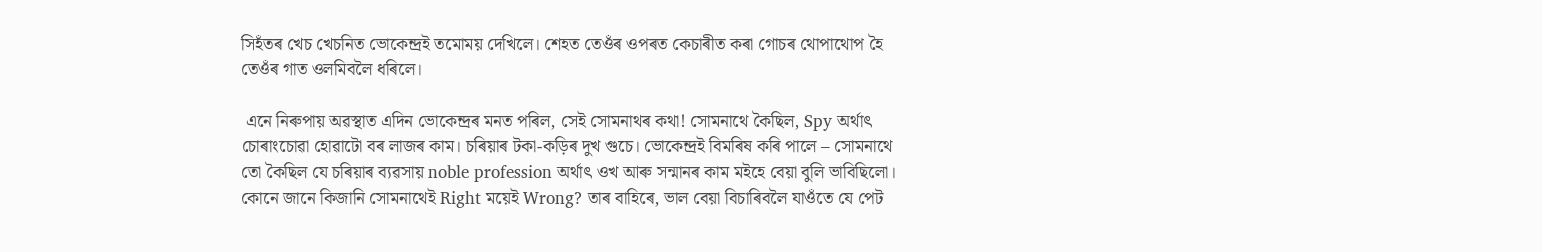সিহঁতৰ খেচ খেচনিত ভোকেন্দ্ৰই তমোময় দেখিলে। শেহত তেওঁৰ ওপৰত কেচাৰীত কৰা গোচৰ থোপাথোপ হৈ তেওঁৰ গাত ওলমিবলৈ ধৰিলে।

 এনে নিৰুপায় অৱস্থাত এদিন ভোকেন্দ্ৰৰ মনত পৰিল, সেই সোমনাথৰ কথা! সোমনাথে কৈছিল, Spy অৰ্থাৎ চোৰাংচোৱা হোৱাটো বৰ লাজৰ কাম। চৰিয়াৰ টকা-কড়িৰ দুখ গুচে। ভোকেন্দ্ৰই বিমৰিষ কৰি পালে – সোমনাথে তো কৈছিল যে চৰিয়াৰ ব্যৱসায় noble profession অৰ্থাৎ ওখ আৰু সন্মানৰ কাম মইহে বেয়া বুলি ভাবিছিলো। কোনে জানে কিজানি সোমনাথেই Right ময়েই Wrong? তাৰ বাহিৰে, ভাল বেয়া বিচাৰিবলৈ যাওঁতে যে পেট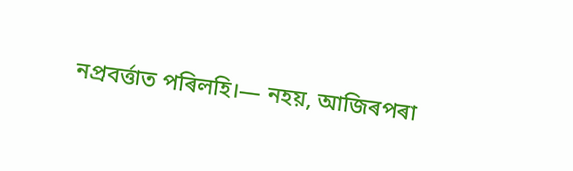নপ্ৰবৰ্ত্তাত পৰিলহি।— নহয়, আজিৰপৰা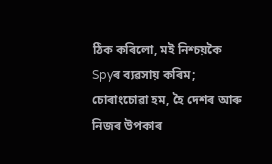ঠিক কৰিলো, মই নিশ্চয়কৈ Spyৰ ব্যৱসায় কৰিম; চোৰাংচোৱা হম, হৈ দেশৰ আৰু নিজৰ উপকাৰ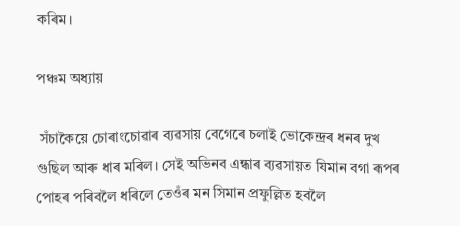কৰিম।

পঞ্চম অধ্যায়

 সঁচাকৈয়ে চোৰাংচোৱাৰ ব্যৱসায় বেগেৰে চলাই ভোকেন্দ্ৰৰ ধনৰ দুখ গুছিল আৰু ধাৰ মৰিল। সেই অভিনব এন্ধাৰ ব্যৱসায়ত যিমান বগা ৰূপৰ পোহৰ পৰিবলৈ ধৰিলে তেওঁৰ মন সিমান প্ৰফুল্লিত হবলৈ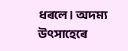ধৰলে। অদম্য উৎসাহেৰে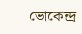ভোকেন্দ্ৰ